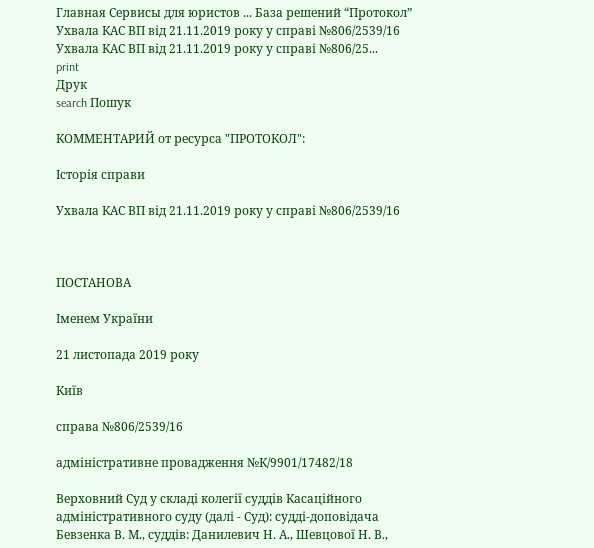Главная Сервисы для юристов ... База решений “Протокол” Ухвала КАС ВП від 21.11.2019 року у справі №806/2539/16 Ухвала КАС ВП від 21.11.2019 року у справі №806/25...
print
Друк
search Пошук

КОММЕНТАРИЙ от ресурса "ПРОТОКОЛ":

Історія справи

Ухвала КАС ВП від 21.11.2019 року у справі №806/2539/16



ПОСТАНОВА

Іменем України

21 листопада 2019 року

Київ

справа №806/2539/16

адміністративне провадження №К/9901/17482/18

Верховний Суд у складі колегії суддів Касаційного адміністративного суду (далі - Суд): судді-доповідача Бевзенка В. М., суддів: Данилевич Н. А., Шевцової Н. В.,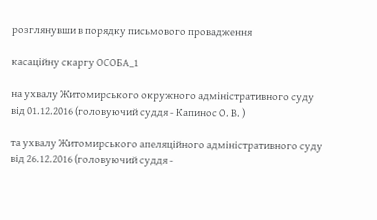розглянувши в порядку письмового провадження

касаційну скаргу ОСОБА_1

на ухвалу Житомирського окружного адміністративного суду від 01.12.2016 (головуючий суддя - Капинос О. В. )

та ухвалу Житомирського апеляційного адміністративного суду від 26.12.2016 (головуючий суддя -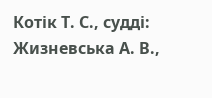Котік Т. С., судді: Жизневська А. В.,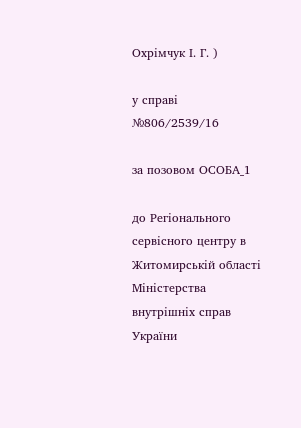Охрімчук І. Г. )

у справі №806/2539/16

за позовом ОСОБА_1

до Регіонального сервісного центру в Житомирській області Міністерства внутрішніх справ України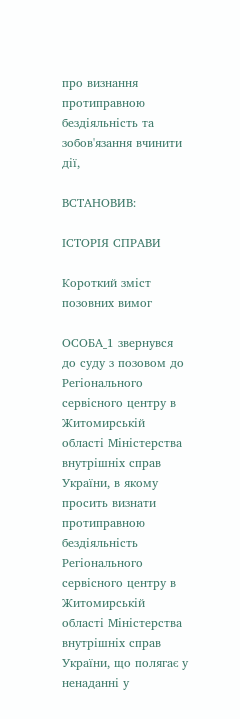про визнання протиправною бездіяльність та зобов'язання вчинити дії,

ВСТАНОВИВ:

ІСТОРІЯ СПРАВИ

Короткий зміст позовних вимог

ОСОБА_1 звернувся до суду з позовом до Регіонального сервісного центру в Житомирській області Міністерства внутрішніх справ України, в якому просить визнати протиправною бездіяльність Регіонального сервісного центру в Житомирській області Міністерства внутрішніх справ України, що полягає у ненаданні у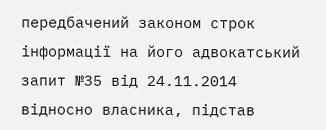передбачений законом строк інформації на його адвокатський запит №35 від 24.11.2014 відносно власника, підстав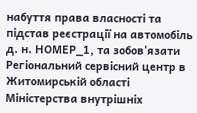набуття права власності та підстав реєстрації на автомобіль д. н. НОМЕР_1, та зобов'язати Регіональний сервісний центр в Житомирській області Міністерства внутрішніх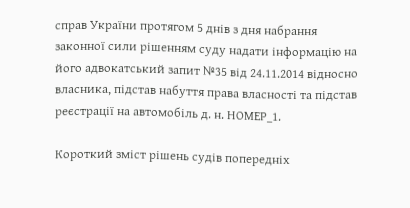справ України протягом 5 днів з дня набрання законної сили рішенням суду надати інформацію на його адвокатський запит №35 від 24.11.2014 відносно власника, підстав набуття права власності та підстав реєстрації на автомобіль д. н. НОМЕР_1.

Короткий зміст рішень судів попередніх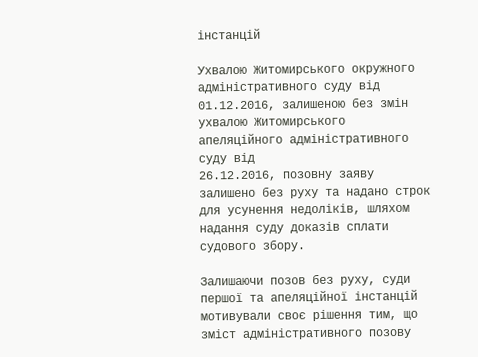інстанцій

Ухвалою Житомирського окружного адміністративного суду від 01.12.2016, залишеною без змін ухвалою Житомирського апеляційного адміністративного суду від
26.12.2016, позовну заяву залишено без руху та надано строк для усунення недоліків, шляхом надання суду доказів сплати судового збору.

Залишаючи позов без руху, суди першої та апеляційної інстанцій мотивували своє рішення тим, що зміст адміністративного позову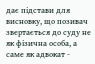дає підстави для висновку, що позивач звертається до суду не як фізична особа, а саме як адвокат -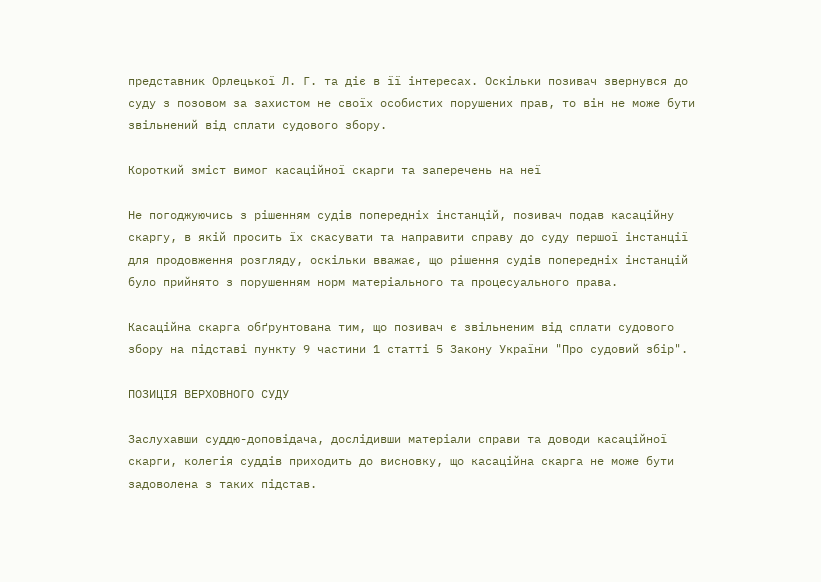представник Орлецької Л. Г. та діє в її інтересах. Оскільки позивач звернувся до суду з позовом за захистом не своїх особистих порушених прав, то він не може бути звільнений від сплати судового збору.

Короткий зміст вимог касаційної скарги та заперечень на неї

Не погоджуючись з рішенням судів попередніх інстанцій, позивач подав касаційну скаргу, в якій просить їх скасувати та направити справу до суду першої інстанції для продовження розгляду, оскільки вважає, що рішення судів попередніх інстанцій було прийнято з порушенням норм матеріального та процесуального права.

Касаційна скарга обґрунтована тим, що позивач є звільненим від сплати судового збору на підставі пункту 9 частини 1 статті 5 Закону України "Про судовий збір".

ПОЗИЦІЯ ВЕРХОВНОГО СУДУ

Заслухавши суддю-доповідача, дослідивши матеріали справи та доводи касаційної скарги, колегія суддів приходить до висновку, що касаційна скарга не може бути задоволена з таких підстав.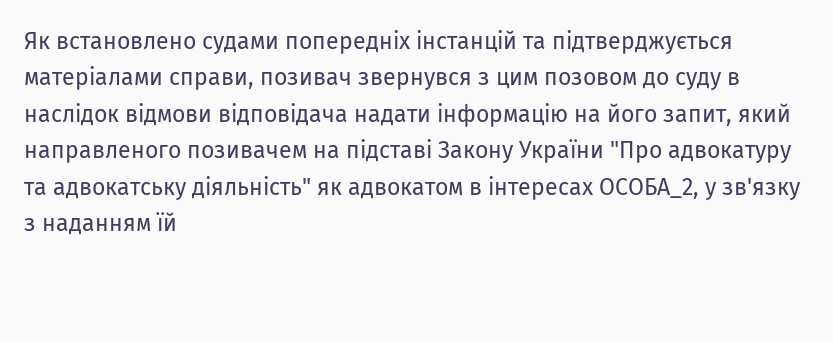Як встановлено судами попередніх інстанцій та підтверджується матеріалами справи, позивач звернувся з цим позовом до суду в наслідок відмови відповідача надати інформацію на його запит, який направленого позивачем на підставі Закону України "Про адвокатуру та адвокатську діяльність" як адвокатом в інтересах ОСОБА_2, у зв'язку з наданням їй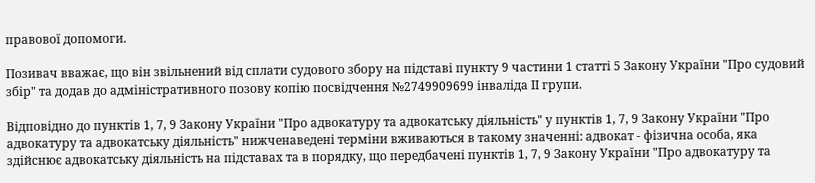правової допомоги.

Позивач вважає, що він звільнений від сплати судового збору на підставі пункту 9 частини 1 статті 5 Закону України "Про судовий збір" та додав до адміністративного позову копію посвідчення №2749909699 інваліда ІІ групи.

Відповідно до пунктів 1, 7, 9 Закону України "Про адвокатуру та адвокатську діяльність" у пунктів 1, 7, 9 Закону України "Про адвокатуру та адвокатську діяльність" нижченаведені терміни вживаються в такому значенні: адвокат - фізична особа, яка здійснює адвокатську діяльність на підставах та в порядку, що передбачені пунктів 1, 7, 9 Закону України "Про адвокатуру та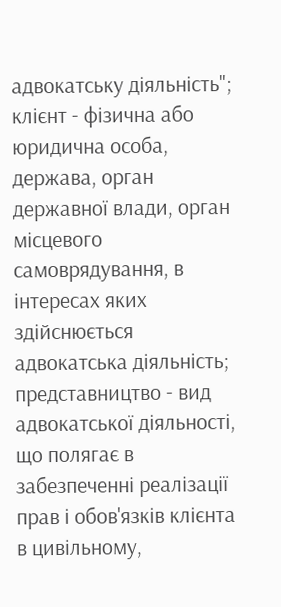адвокатську діяльність"; клієнт - фізична або юридична особа, держава, орган державної влади, орган місцевого самоврядування, в інтересах яких здійснюється адвокатська діяльність; представництво - вид адвокатської діяльності, що полягає в забезпеченні реалізації прав і обов'язків клієнта в цивільному,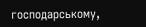господарському,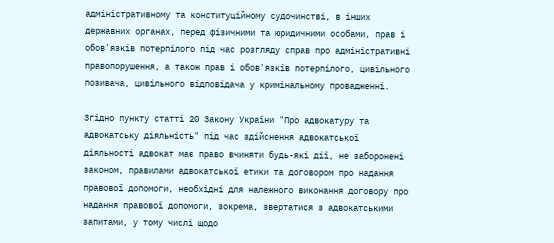адміністративному та конституційному судочинстві, в інших державних органах, перед фізичними та юридичними особами, прав і обов'язків потерпілого під час розгляду справ про адміністративні правопорушення, а також прав і обов'язків потерпілого, цивільного позивача, цивільного відповідача у кримінальному провадженні.

Згідно пункту статті 20 Закону України "Про адвокатуру та адвокатську діяльність" під час здійснення адвокатської діяльності адвокат має право вчиняти будь-які дії, не заборонені законом, правилами адвокатської етики та договором про надання правової допомоги, необхідні для належного виконання договору про надання правової допомоги, зокрема, звертатися з адвокатськими запитами, у тому числі щодо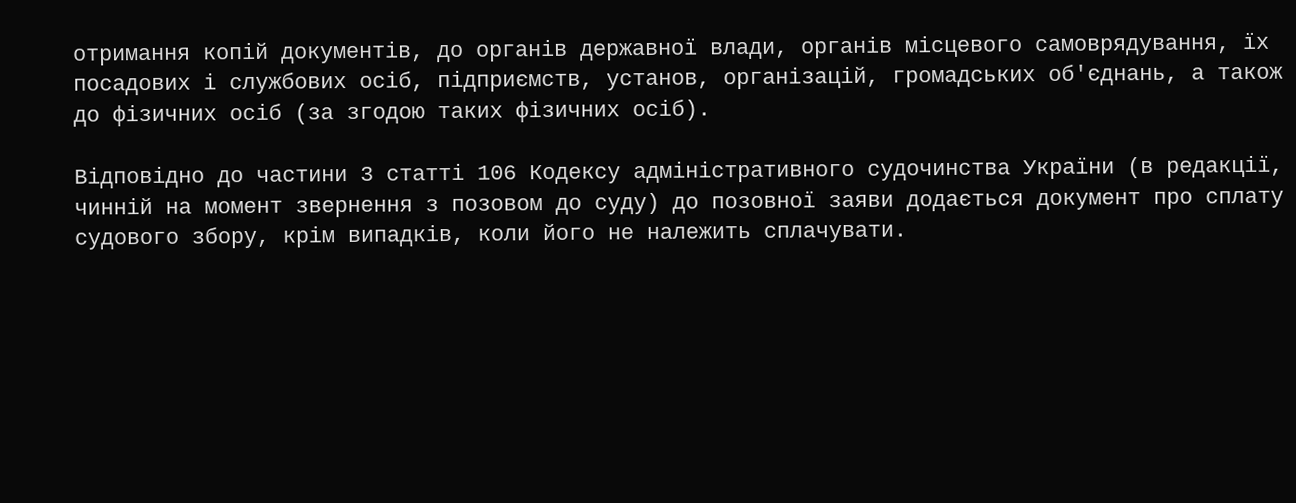отримання копій документів, до органів державної влади, органів місцевого самоврядування, їх посадових і службових осіб, підприємств, установ, організацій, громадських об'єднань, а також до фізичних осіб (за згодою таких фізичних осіб).

Відповідно до частини 3 статті 106 Кодексу адміністративного судочинства України (в редакції, чинній на момент звернення з позовом до суду) до позовної заяви додається документ про сплату судового збору, крім випадків, коли його не належить сплачувати.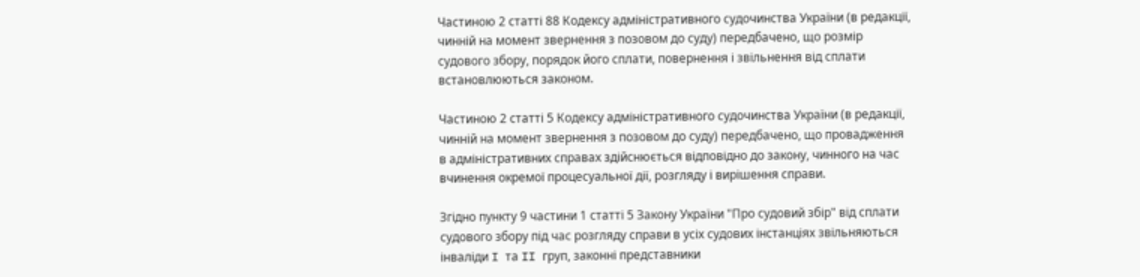Частиною 2 статті 88 Кодексу адміністративного судочинства України (в редакції, чинній на момент звернення з позовом до суду) передбачено, що розмір судового збору, порядок його сплати, повернення і звільнення від сплати встановлюються законом.

Частиною 2 статті 5 Кодексу адміністративного судочинства України (в редакції, чинній на момент звернення з позовом до суду) передбачено, що провадження в адміністративних справах здійснюється відповідно до закону, чинного на час вчинення окремої процесуальної дії, розгляду і вирішення справи.

Згідно пункту 9 частини 1 статті 5 Закону України "Про судовий збір" від сплати судового збору під час розгляду справи в усіх судових інстанціях звільняються інваліди I та II груп, законні представники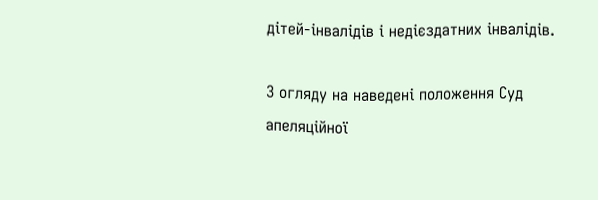дітей-інвалідів і недієздатних інвалідів.

З огляду на наведені положення Суд апеляційної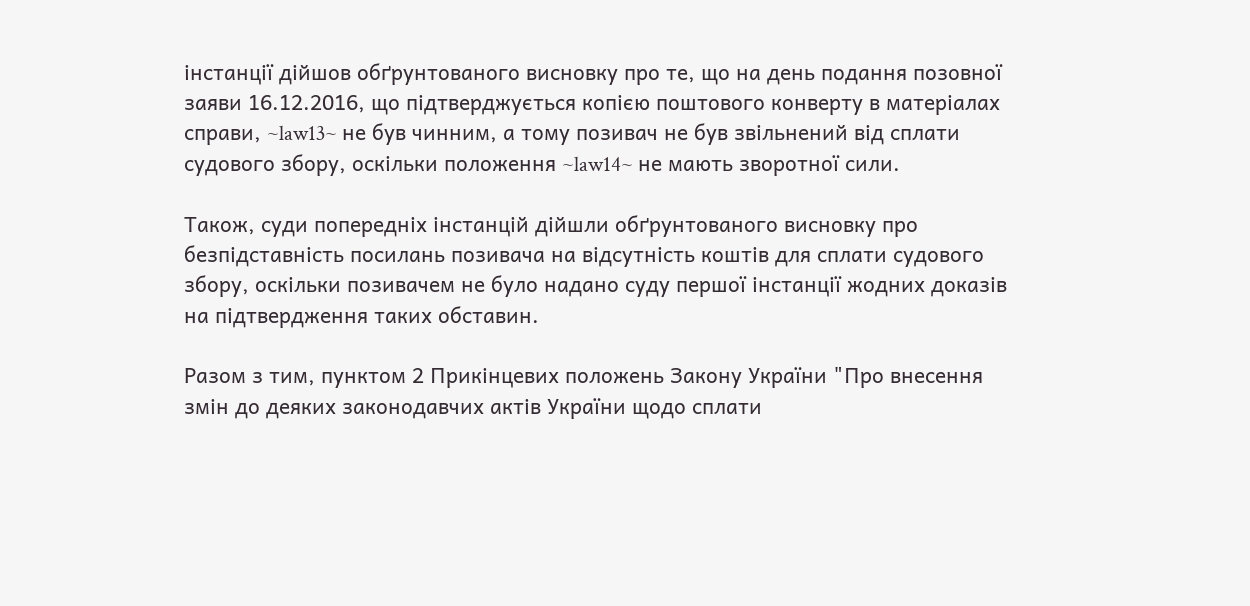інстанції дійшов обґрунтованого висновку про те, що на день подання позовної заяви 16.12.2016, що підтверджується копією поштового конверту в матеріалах справи, ~law13~ не був чинним, а тому позивач не був звільнений від сплати судового збору, оскільки положення ~law14~ не мають зворотної сили.

Також, суди попередніх інстанцій дійшли обґрунтованого висновку про безпідставність посилань позивача на відсутність коштів для сплати судового збору, оскільки позивачем не було надано суду першої інстанції жодних доказів на підтвердження таких обставин.

Разом з тим, пунктом 2 Прикінцевих положень Закону України "Про внесення змін до деяких законодавчих актів України щодо сплати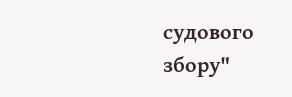судового збору"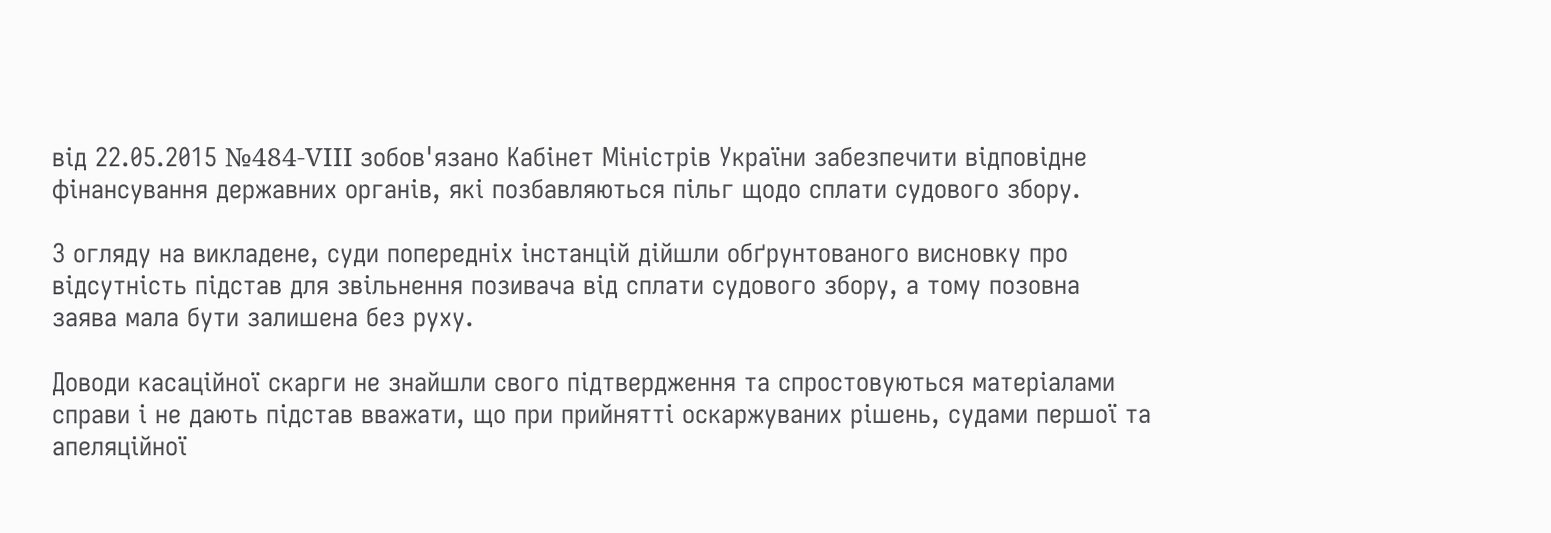від 22.05.2015 №484-VIII зобов'язано Кабінет Міністрів України забезпечити відповідне фінансування державних органів, які позбавляються пільг щодо сплати судового збору.

З огляду на викладене, суди попередніх інстанцій дійшли обґрунтованого висновку про відсутність підстав для звільнення позивача від сплати судового збору, а тому позовна заява мала бути залишена без руху.

Доводи касаційної скарги не знайшли свого підтвердження та спростовуються матеріалами справи і не дають підстав вважати, що при прийнятті оскаржуваних рішень, судами першої та апеляційної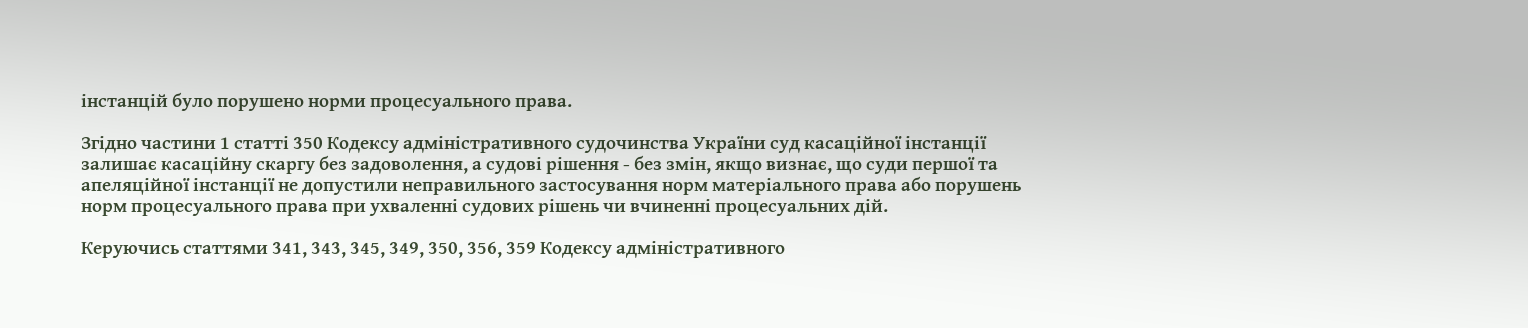інстанцій було порушено норми процесуального права.

Згідно частини 1 статті 350 Кодексу адміністративного судочинства України суд касаційної інстанції залишає касаційну скаргу без задоволення, а судові рішення - без змін, якщо визнає, що суди першої та апеляційної інстанції не допустили неправильного застосування норм матеріального права або порушень норм процесуального права при ухваленні судових рішень чи вчиненні процесуальних дій.

Керуючись статтями 341, 343, 345, 349, 350, 356, 359 Кодексу адміністративного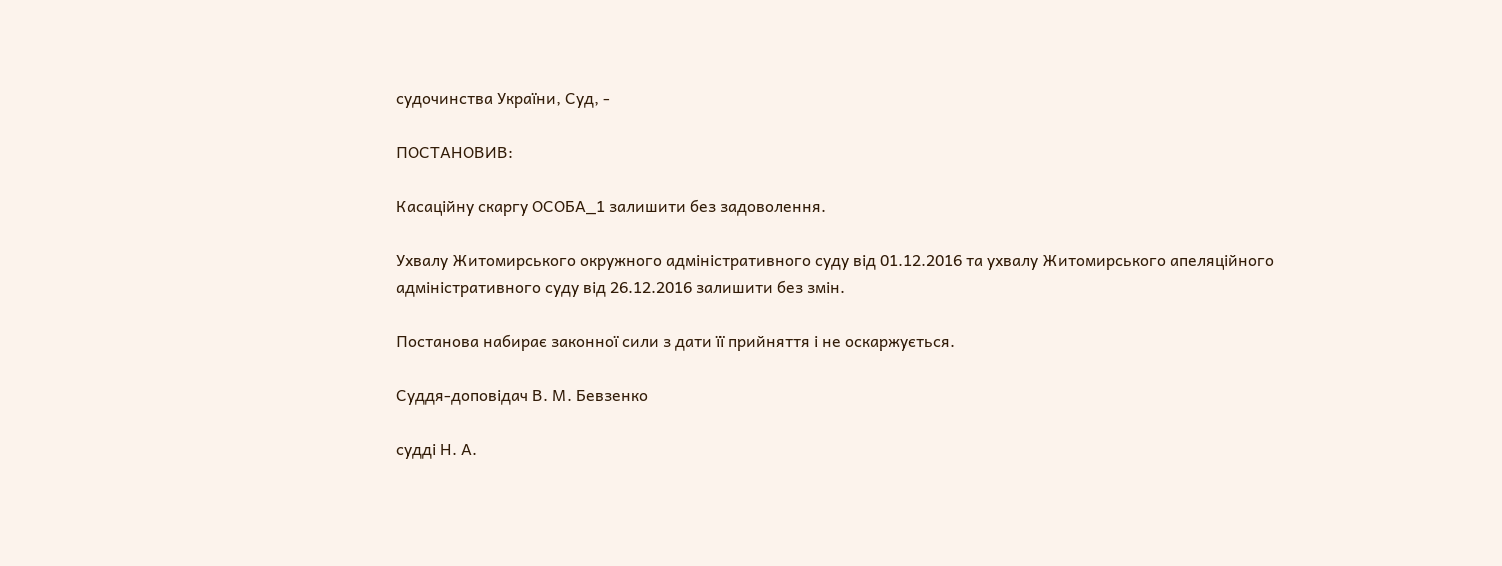судочинства України, Суд, -

ПОСТАНОВИВ:

Касаційну скаргу ОСОБА_1 залишити без задоволення.

Ухвалу Житомирського окружного адміністративного суду від 01.12.2016 та ухвалу Житомирського апеляційного адміністративного суду від 26.12.2016 залишити без змін.

Постанова набирає законної сили з дати її прийняття і не оскаржується.

Суддя-доповідач В. М. Бевзенко

судді Н. А.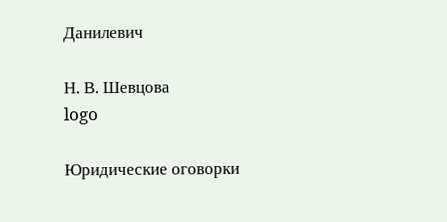Данилевич

Н. В. Шевцова
logo

Юридические оговорки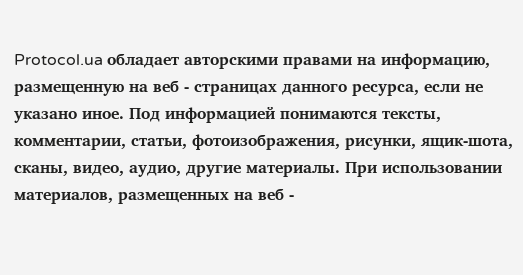Protocol.ua обладает авторскими правами на информацию, размещенную на веб - страницах данного ресурса, если не указано иное. Под информацией понимаются тексты, комментарии, статьи, фотоизображения, рисунки, ящик-шота, сканы, видео, аудио, другие материалы. При использовании материалов, размещенных на веб -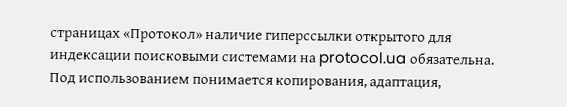страницах «Протокол» наличие гиперссылки открытого для индексации поисковыми системами на protocol.ua обязательна. Под использованием понимается копирования, адаптация,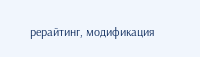рерайтинг, модификация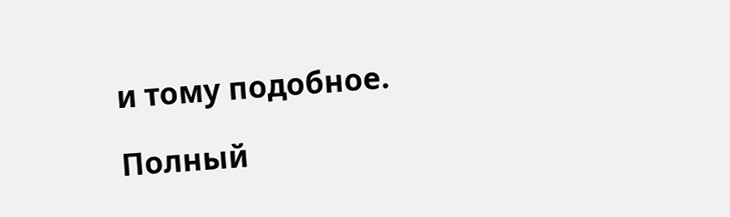и тому подобное.

Полный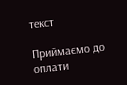текст

Приймаємо до оплати